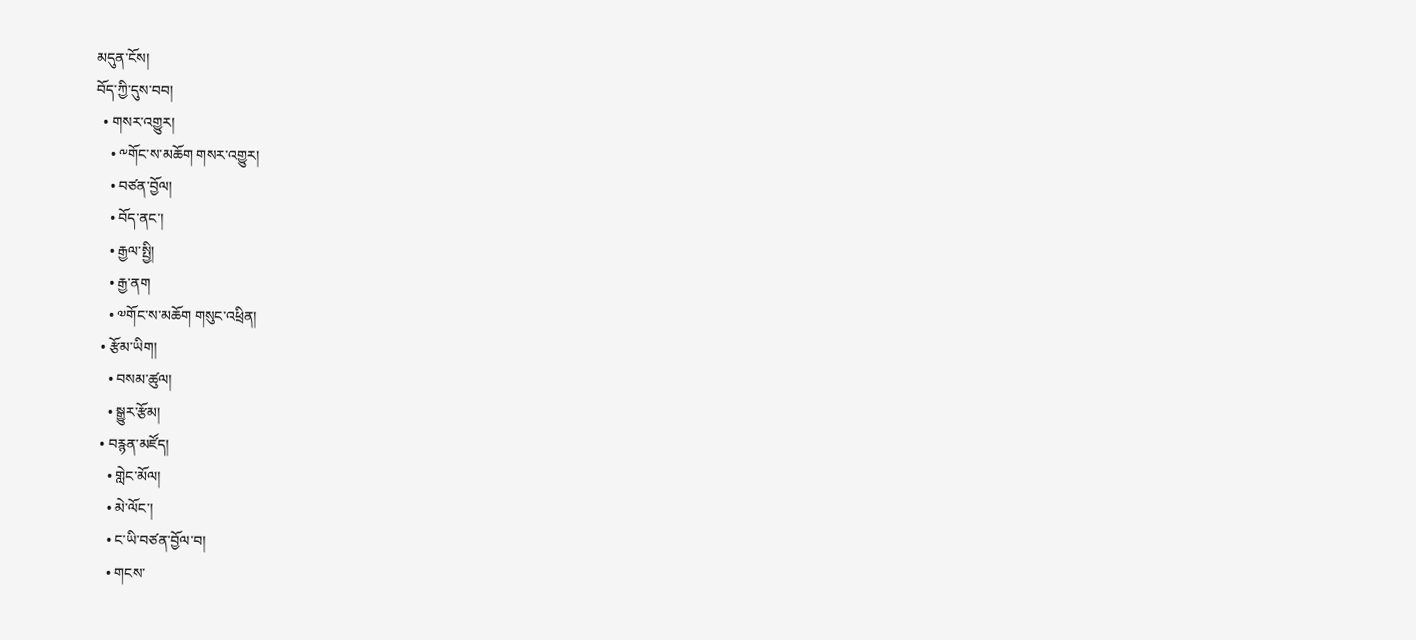མདུན་ངོས།
བོད་ཀྱི་དུས་བབ།
  • གསར་འགྱུར།
    • ༸གོང་ས་མཆོག གསར་འགྱུར།
    • བཙན་བྱོལ།
    • བོད་ནང་།
    • རྒྱལ་སྤྱི།
    • རྒྱ་ནག
    • ༧གོང་ས་མཆོག གསུང་འཕྲིན།
  • རྩོམ་ཡིག།
    • བསམ་ཚུལ།
    • སྒྱུར་རྩོམ།
  • བརྙན་མཛོད།
    • གླེང་མོལ།
    • མེ་ལོང་།
    • ང་ཡི་བཙན་བྱོལ་བ།
    • གངས་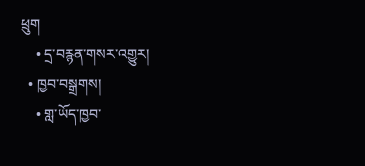ཕྲུག
    • དྲ་བརྙན་གསར་འགྱུར།
  • ཁྱབ་བསྒྲགས།
    • གླ་ཡོད་ཁྱབ་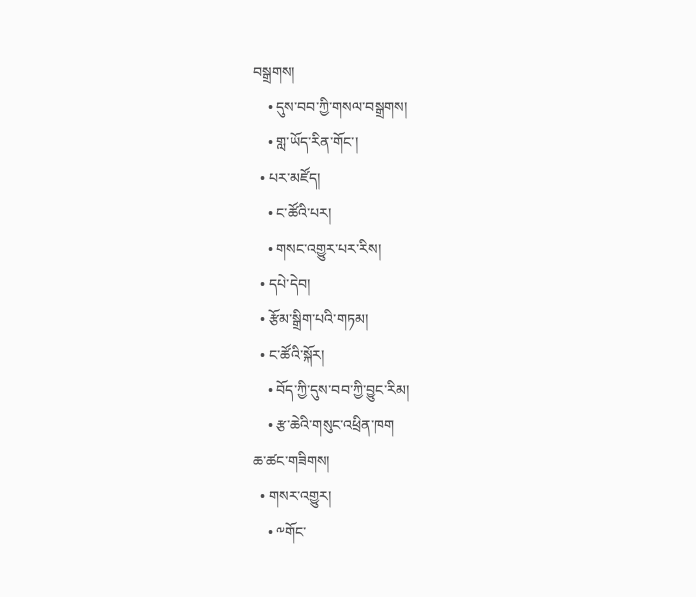བསྒྲགས།
    • དུས་བབ་ཀྱི་གསལ་བསྒྲགས།
    • གླ་ཡོད་རིན་གོང་།
  • པར་མཛོད།
    • ང་ཚོའི་པར།
    • གསང་འགྱུར་པར་རིས།
  • དཔེ་དེབ།
  • རྩོམ་སྒྲིག་པའི་གཏམ།
  • ང་ཚོའི་སྐོར།
    • བོད་ཀྱི་དུས་བབ་ཀྱི་བྱུང་རིམ།
    • རྩ་ཆེའི་གསུང་འཕྲིན་ཁག
ཆ་ཚང་གཟིགས།
  • གསར་འགྱུར།
    • ༸གོང་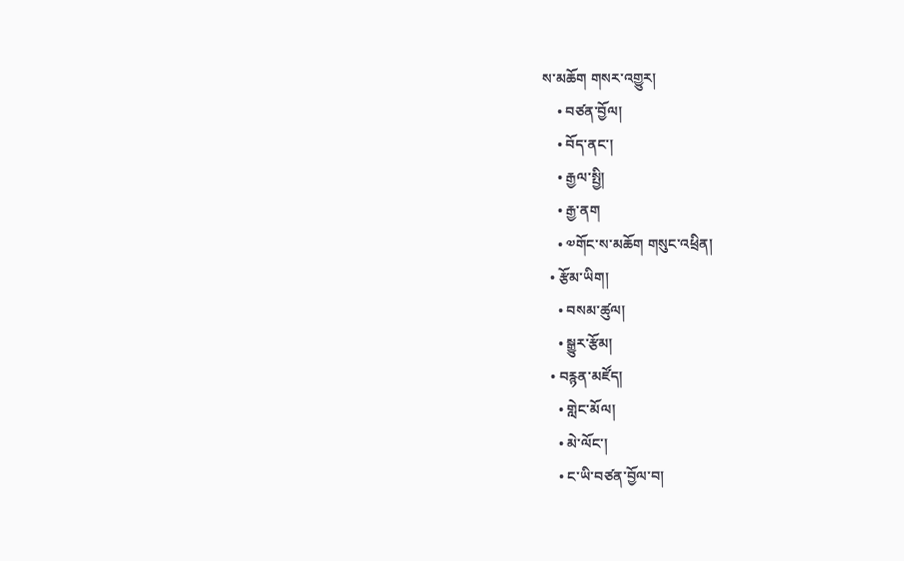ས་མཆོག གསར་འགྱུར།
    • བཙན་བྱོལ།
    • བོད་ནང་།
    • རྒྱལ་སྤྱི།
    • རྒྱ་ནག
    • ༧གོང་ས་མཆོག གསུང་འཕྲིན།
  • རྩོམ་ཡིག།
    • བསམ་ཚུལ།
    • སྒྱུར་རྩོམ།
  • བརྙན་མཛོད།
    • གླེང་མོལ།
    • མེ་ལོང་།
    • ང་ཡི་བཙན་བྱོལ་བ།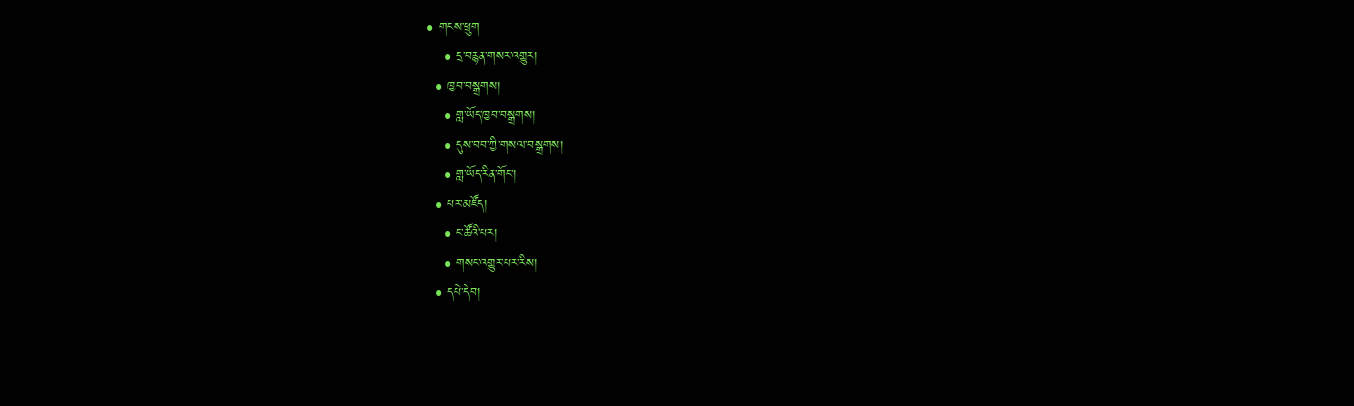• གངས་ཕྲུག
    • དྲ་བརྙན་གསར་འགྱུར།
  • ཁྱབ་བསྒྲགས།
    • གླ་ཡོད་ཁྱབ་བསྒྲགས།
    • དུས་བབ་ཀྱི་གསལ་བསྒྲགས།
    • གླ་ཡོད་རིན་གོང་།
  • པར་མཛོད།
    • ང་ཚོའི་པར།
    • གསང་འགྱུར་པར་རིས།
  • དཔེ་དེབ།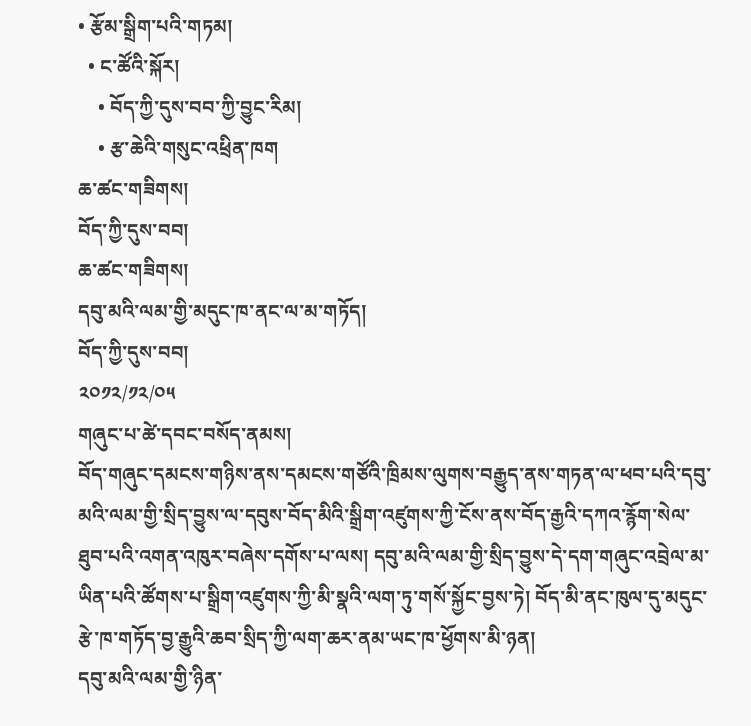• རྩོམ་སྒྲིག་པའི་གཏམ།
  • ང་ཚོའི་སྐོར།
    • བོད་ཀྱི་དུས་བབ་ཀྱི་བྱུང་རིམ།
    • རྩ་ཆེའི་གསུང་འཕྲིན་ཁག
ཆ་ཚང་གཟིགས།
བོད་ཀྱི་དུས་བབ།
ཆ་ཚང་གཟིགས།
དབུ་མའི་ལམ་གྱི་མདུང་ཁ་ནང་ལ་མ་གཏོད།
བོད་ཀྱི་དུས་བབ།
༢༠༡༢/༡༢/༠༥
གཞུང་པ་ཚེ་དབང་བསོད་ནམས།
བོད་གཞུང་དམངས་གཉིས་ནས་དམངས་གཙོའི་ཁྲིམས་ལུགས་བརྒྱུད་ནས་གཏན་ལ་ཕབ་པའི་དབུ་མའི་ལམ་གྱི་སྲིད་བྱུས་ལ་དབུས་བོད་མིའི་སྒྲིག་འཛུགས་ཀྱི་ངོས་ནས་བོད་རྒྱའི་དཀའ་རྙོག་སེལ་ཐུབ་པའི་འགན་འཁུར་བཞེས་དགོས་པ་ལས། དབུ་མའི་ལམ་གྱི་སྲིད་བྱུས་དེ་དག་གཞུང་འབྲེལ་མ་ཡིན་པའི་ཚོགས་པ་སྒྲིག་འཛུགས་ཀྱི་མི་སྣའི་ལག་ཏུ་གསོ་སྐྱོང་བྱས་ཏེ། བོད་མི་ནང་ཁུལ་དུ་མདུང་རྩེ་ཁ་གཏོད་བྱ་རྒྱུའི་ཆབ་སྲིད་ཀྱི་ལག་ཆར་ནམ་ཡང་ཁ་ཕྱོགས་མི་ཉན།
དབུ་མའི་ལམ་གྱི་ཉིན་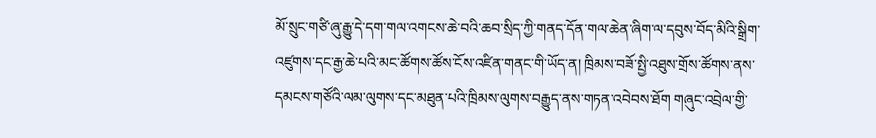མོ་སྲུང་གཙི་ཞུ་རྒྱུ་དེ་དག་གལ་འགངས་ཆེ་བའི་ཆབ་སྲིད་ཀྱི་གནད་དོན་གལ་ཆེན་ཞིག་ལ་དབུས་བོད་མིའི་སྒྲིག་འཛུགས་དང་རྒྱ་ཆེ་པའི་མང་ཚོགས་ཚོས་ངོས་འཛིན་གནང་གི་ཡོད་ན། ཁྲིམས་བཟོ་སྤྱི་འཐུས་གྲོས་ཚོགས་ནས་དམངས་གཙོའི་ལམ་ལུགས་དང་མཐུན་པའི་ཁྲིམས་ལུགས་བརྒྱུད་ནས་གཏན་འབེབས་ཐོག གཞུང་འབྲེལ་གྱི་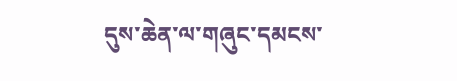དུས་ཆེན་ལ་གཞུང་དམངས་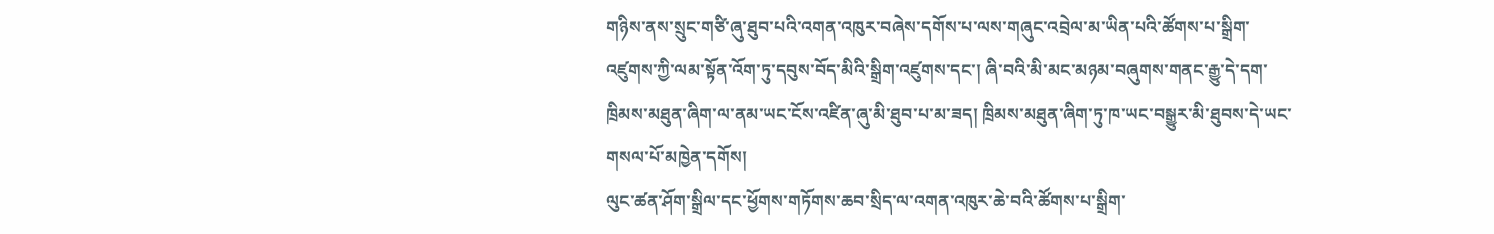གཉིས་ནས་སྲུང་གཙི་ཞུ་ཐུབ་པའི་འགན་འཁུར་བཞེས་དགོས་པ་ལས་གཞུང་འབྲེལ་མ་ཡིན་པའི་ཚོགས་པ་སྒྲིག་འཛུགས་ཀྱི་ལམ་སྟོན་འོག་ཏུ་དབུས་བོད་མིའི་སྒྲིག་འཛུགས་དང་། ཞི་བའི་མི་མང་མཉམ་བཞུགས་གནང་རྒྱུ་དེ་དག་ཁྲིམས་མཐུན་ཞིག་ལ་ནམ་ཡང་ངོས་འཛིན་ཞུ་མི་ཐུབ་པ་མ་ཟད། ཁྲིམས་མཐུན་ཞིག་ཏུ་ཁ་ཡང་བསྒྱུར་མི་ཐུབས་དེ་ཡང་གསལ་པོ་མཁྱེན་དགོས།
ལུང་ཚན་ཤོག་སྒྲིལ་དང་ཕྱོགས་གཏོགས་ཆབ་སྲིད་ལ་འགན་འཁུར་ཆེ་བའི་ཚོགས་པ་སྒྲིག་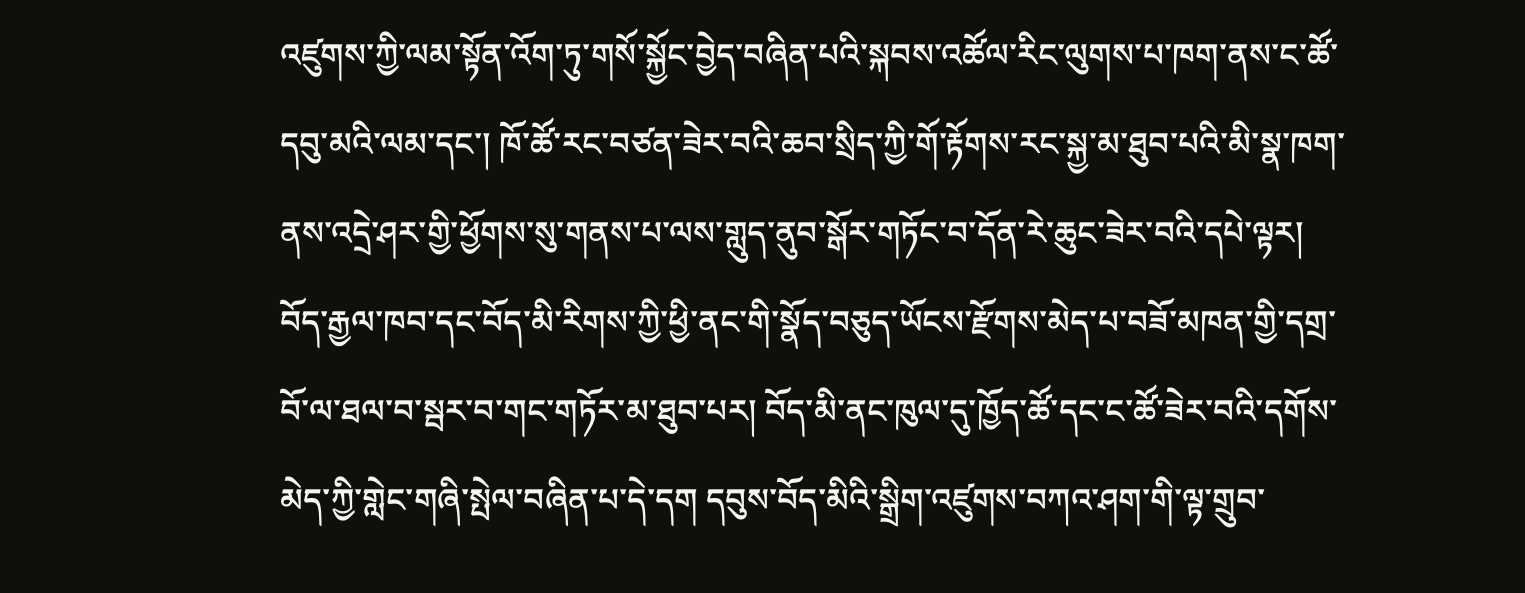འཛུགས་ཀྱི་ལམ་སྟོན་འོག་ཏུ་གསོ་སྐྱོང་བྱེད་བཞིན་པའི་སྐབས་འཚོལ་རིང་ལུགས་པ་ཁག་ནས་ང་ཚོ་དབུ་མའི་ལམ་དང་། ཁོ་ཚོ་རང་བཙན་ཟེར་བའི་ཆབ་སྲིད་ཀྱི་གོ་རྟོགས་རང་སྐྱ་མ་ཐུབ་པའི་མི་སྣ་ཁག་ནས་འདྲེ་ཤར་གྱི་ཕྱོགས་སུ་གནས་པ་ལས་གླུད་ནུབ་སྒོར་གཏོང་བ་དོན་རེ་ཆུང་ཟེར་བའི་དཔེ་ལྟར། བོད་རྒྱལ་ཁབ་དང་བོད་མི་རིགས་ཀྱི་ཕྱི་ནང་གི་སྣོད་བཅུད་ཡོངས་རྫོགས་མེད་པ་བཟོ་མཁན་གྱི་དགྲ་བོ་ལ་ཐལ་བ་སྦར་བ་གང་གཏོར་མ་ཐུབ་པར། བོད་མི་ནང་ཁུལ་དུ་ཁྱོད་ཚོ་དང་ང་ཚོ་ཟེར་བའི་དགོས་མེད་ཀྱི་གླེང་གཞི་སྤེལ་བཞིན་པ་དེ་དག དབུས་བོད་མིའི་སྒྲིག་འཛུགས་བཀའ་ཤག་གི་ལྟ་གྲུབ་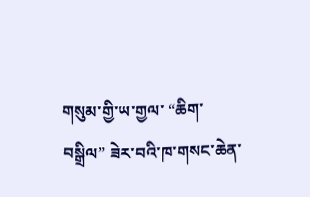གསུམ་གྱི་ཡ་གྱལ་ “ཆིག་བསྒྲིལ” ཟེར་བའི་ཁ་གསང་ཆེན་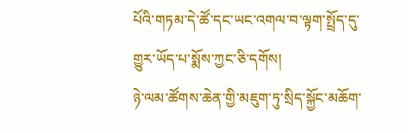པོའི་གཏམ་དེ་ཚོ་དང་ཡང་འགལ་བ་ལྟག་སྤྲོད་དུ་གྱུར་ཡོད་པ་སྨོས་ཀྱང་ཅི་དགོས།
ཉེ་ལམ་ཚོགས་ཆེན་གྱི་མཇུག་ཏུ་སྲིད་སྐྱོང་མཆོག་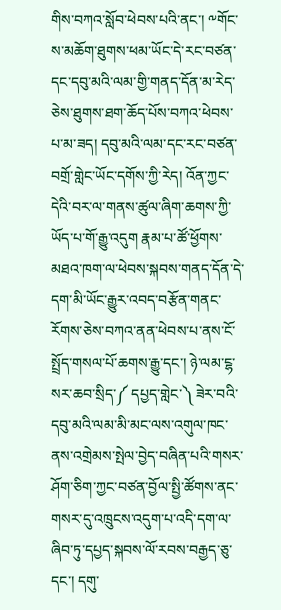གིས་བཀའ་སློབ་ཕེབས་པའི་ནང་། ༸གོང་ས་མཆོག་ཐུགས་ཕམ་ཡོང་དེ་རང་བཙན་དང་དབུ་མའི་ལམ་གྱི་གནད་དོན་མ་རེད་ཅེས་ཐུགས་ཐག་ཆོད་པོས་བཀའ་ཕེབས་པ་མ་ཟད། དབུ་མའི་ལམ་དང་རང་བཙན་བགྲོ་གླེང་ཡོང་དགོས་ཀྱི་རེད། འོན་ཀྱང་དེའི་བར་ལ་གནས་ཚུལ་ཞིག་ཆགས་ཀྱི་ཡོད་པ་གོ་རྒྱུ་འདུག རྣམ་པ་ཚོ་ཕྱོགས་མཐའ་ཁག་ལ་ཕེབས་སྐབས་གནད་དོན་དེ་དག་མི་ཡོང་རྒྱུར་འབད་བརྩོན་གནང་རོགས་ཅེས་བཀའ་ནན་ཕེབས་པ་ནས་ངོ་སྤྲོད་གསལ་པོ་ཆགས་རྒྱུ་དང་། ཉེ་ལམ་ངྷ་སར་ཆབ་སྲིད་༼ དཔྱད་གླེང་༽ ཟེར་བའི་དབུ་མའི་ལམ་མི་མང་ལས་འགུལ་ཁང་ནས་འགྲེམས་སྤེལ་བྱེད་བཞིན་པའི་གསར་ཤོག་ཅིག་ཀྱང་བཙན་བྱོལ་སྤྱི་ཚོགས་ནང་གསར་དུ་འཁྲུངས་འདུག་པ་འདི་དག་ལ་ཞིབ་ཏུ་དཔྱད་སྐབས་ལོ་རབས་བརྒྱད་ཅུ་དང་། དགུ་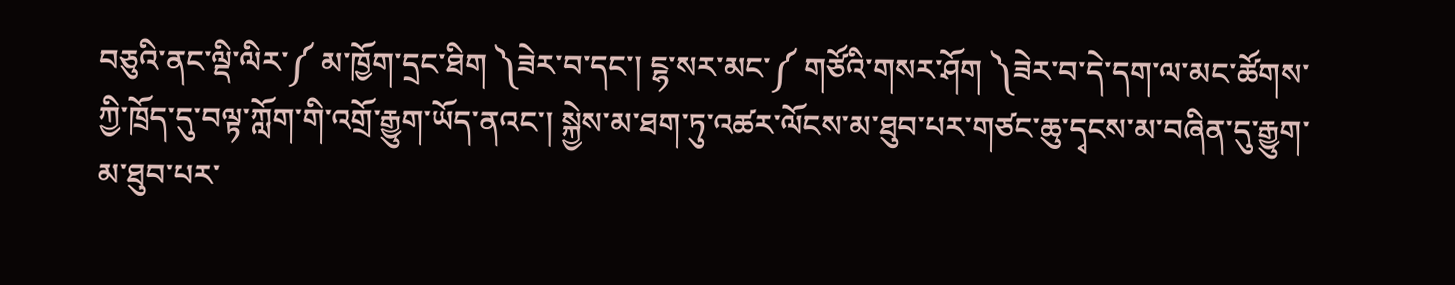བཅུའི་ནང་ལྡི་ལིར་༼ མ་ཁྱོག་དྲང་ཐིག ༽ཟེར་བ་དང་། ངྷ་སར་མང་༼ གཙོའི་གསར་ཤོག ༽ཟེར་བ་དེ་དག་ལ་མང་ཚོགས་ཀྱི་ཁྲོད་དུ་བལྟ་ཀློག་གི་འགྲོ་རྒྱུག་ཡོད་ནའང་། སྐྱེས་མ་ཐག་ཏུ་འཚར་ལོངས་མ་ཐུབ་པར་གཙང་ཆུ་དྭངས་མ་བཞིན་དུ་རྒྱུག་མ་ཐུབ་པར་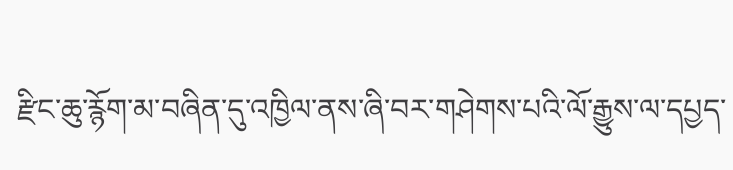རྫིང་ཆུ་རྙོག་མ་བཞིན་དུ་འཁྱིལ་ནས་ཞི་བར་གཤེགས་པའི་ལོ་རྒྱུས་ལ་དཔྱད་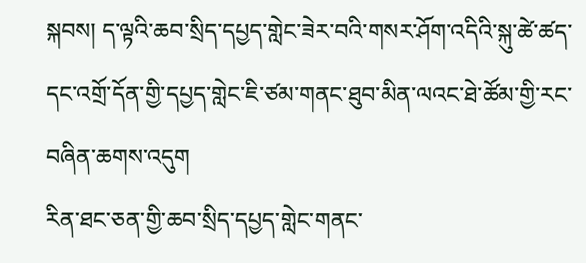སྐབས། ད་ལྟའི་ཆབ་སྲིད་དཔྱད་གླེང་ཟེར་བའི་གསར་ཤོག་འདིའི་སྐུ་ཚེ་ཚད་དང་འགྲོ་དོན་གྱི་དཔྱད་གླེང་ཇི་ཙམ་གནང་ཐུབ་མིན་ལའང་ཐེ་ཚོམ་གྱི་རང་བཞིན་ཆགས་འདུག
རིན་ཐང་ཅན་གྱི་ཆབ་སྲིད་དཔྱད་གླེང་གནང་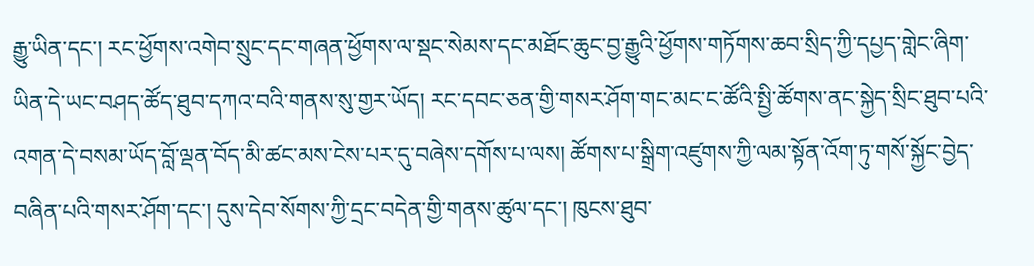རྒྱུ་ཡིན་དང་། རང་ཕྱོགས་འགེབ་སྲུང་དང་གཞན་ཕྱོགས་ལ་སྡང་སེམས་དང་མཐོང་ཆུང་བྱ་རྒྱུའི་ཕྱོགས་གཏོགས་ཆབ་སྲིད་ཀྱི་དཔྱད་གླེང་ཞིག་ཡིན་དེ་ཡང་བཤད་ཚོད་ཐུབ་དཀའ་བའི་གནས་སུ་གྱར་ཡོད། རང་དབང་ཅན་གྱི་གསར་ཤོག་གང་མང་ང་ཚོའི་སྤྱི་ཚོགས་ནང་སྐྱེད་སྲིང་ཐུབ་པའི་འགན་དེ་བསམ་ཡོད་བློ་ལྡན་བོད་མི་ཚང་མས་ངེས་པར་དུ་བཞེས་དགོས་པ་ལས། ཚོགས་པ་སྒྲིག་འཛུགས་ཀྱི་ལམ་སྟོན་འོག་ཏུ་གསོ་སྐྱོང་བྱེད་བཞིན་པའི་གསར་ཤོག་དང་། དུས་དེབ་སོགས་ཀྱི་དྲང་བདེན་གྱི་གནས་ཚུལ་དང་། ཁུངས་ཐུབ་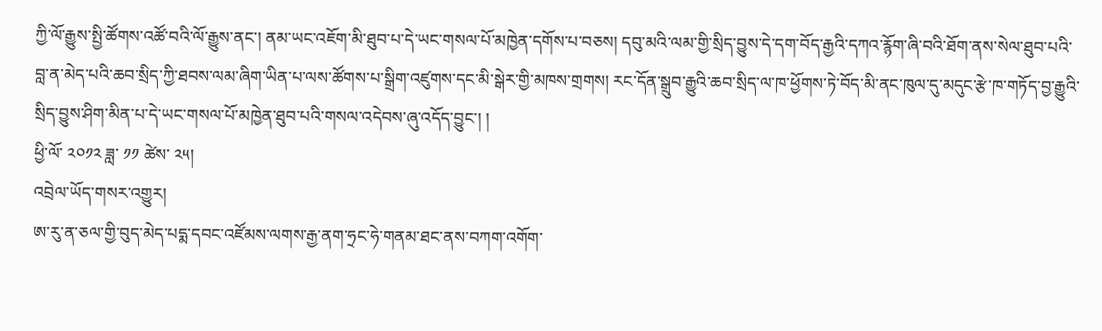ཀྱི་ལོ་རྒྱུས་སྤྱི་ཚོགས་འཚོ་བའི་ལོ་རྒྱུས་ནང་། ནམ་ཡང་འཇོག་མི་ཐུབ་པ་དེ་ཡང་གསལ་པོ་མཁྱེན་དགོས་པ་བཅས། དབུ་མའི་ལམ་གྱི་སྲིད་བྱུས་དེ་དག་བོད་རྒྱའི་དཀའ་རྙོག་ཞི་བའི་ཐོག་ནས་སེལ་ཐུབ་པའི་བླ་ན་མེད་པའི་ཆབ་སྲིད་ཀྱི་ཐབས་ལམ་ཞིག་ཡིན་པ་ལས་ཚོགས་པ་སྒྲིག་འཛུགས་དང་མི་སྒེར་གྱི་མཁས་གྲགས། རང་དོན་སྒྲུབ་རྒྱུའི་ཆབ་སྲིད་ལ་ཁ་ཕྱོགས་ཏེ་བོད་མི་ནང་ཁུལ་དུ་མདུང་རྩེ་ཁ་གཏོད་བྱ་རྒྱུའི་སྲིད་བྱུས་ཤིག་མིན་པ་དེ་ཡང་གསལ་པོ་མཁྱེན་ཐུབ་པའི་གསལ་འདེབས་ཞུ་འདོད་བྱུང་། །
ཕྱི་ལོ་ ༢༠༡༢ ཟླ་ ༡༡ ཚེས་ ༢༥།
འབྲེལ་ཡོད་གསར་འགྱུར།
ཨ་རུ་ན་ཅལ་གྱི་བུད་མེད་པདྨ་དབང་འཛོམས་ལགས་རྒྱ་ནག་ཧྲང་ཧེ་གནམ་ཐང་ནས་བཀག་འགོག་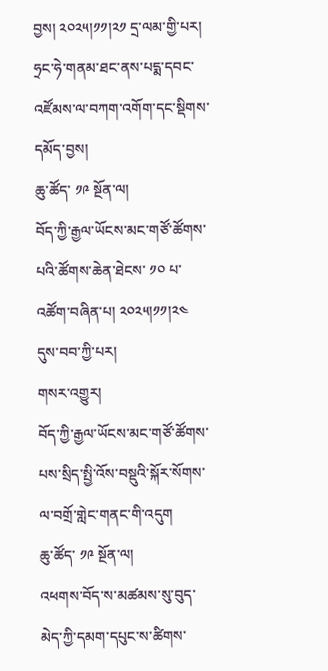བྱས། ༢༠༢༥།༡༡།༢༡ དྲ་ལམ་གྱི་པར།
ཧྲང་ཧེ་གནམ་ཐང་ནས་པདྨ་དབང་འཛོམས་ལ་བཀག་འགོག་དང་སྡིགས་དམོད་བྱས།
ཆུ་ཚོད་ ༡༩ སྔོན་ལ།
བོད་ཀྱི་རྒྱལ་ཡོངས་མང་གཙོ་ཚོགས་པའི་ཚོགས་ཆེན་ཐེངས་ ༡༠ པ་འཚོག་བཞིན་པ། ༢༠༢༥།༡༡།༢༤ དུས་བབ་ཀྱི་པར།
གསར་འགྱུར།
བོད་ཀྱི་རྒྱལ་ཡོངས་མང་གཙོ་ཚོགས་པས་སྲིད་སྤྱི་འོས་བསྡུའི་སྐོར་སོགས་ལ་བགྲོ་གླེང་གནང་གི་འདུག
ཆུ་ཚོད་ ༡༩ སྔོན་ལ།
འཕགས་བོད་ས་མཚམས་སུ་བུད་མེད་ཀྱི་དམག་དཔུང་ས་ཚིགས་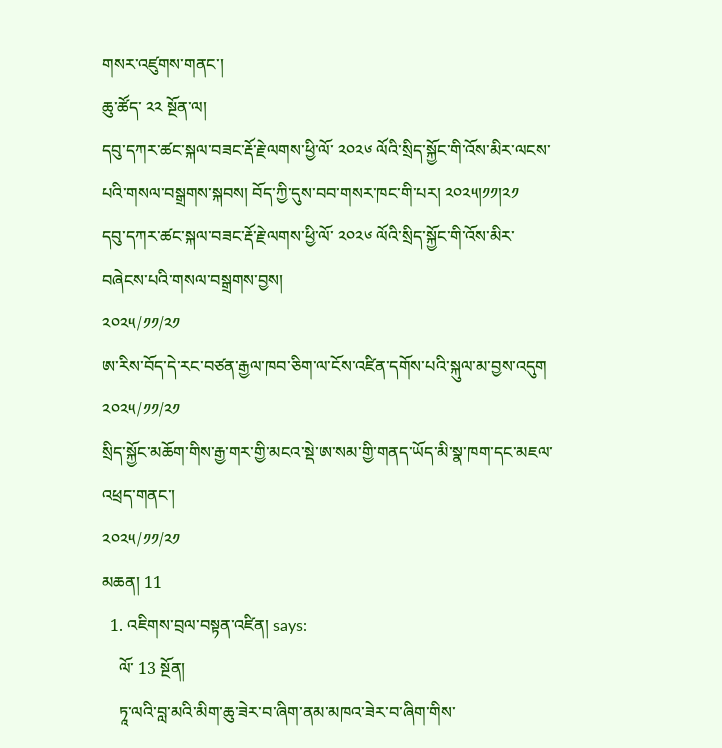གསར་འཛུགས་གནང་།
ཆུ་ཚོད་ ༢༢ སྔོན་ལ།
དབུ་དཀར་ཚང་སྐལ་བཟང་རྡོ་རྗེ་ལགས་ཕྱི་ལོ་ ༢༠༢༦ ལོའི་སྲིད་སྐྱོང་གི་འོས་མིར་ལངས་པའི་གསལ་བསྒྲགས་སྐབས། བོད་ཀྱི་དུས་བབ་གསར་ཁང་གི་པར། ༢༠༢༥།༡༡།༢༡
དབུ་དཀར་ཚང་སྐལ་བཟང་རྡོ་རྗེ་ལགས་ཕྱི་ལོ་ ༢༠༢༦ ལོའི་སྲིད་སྐྱོང་གི་འོས་མིར་བཞེངས་པའི་གསལ་བསྒྲགས་བྱས།
༢༠༢༥/༡༡/༢༡
ཨ་རིས་བོད་དེ་རང་བཙན་རྒྱལ་ཁབ་ཅིག་ལ་ངོས་འཛིན་དགོས་པའི་སྐུལ་མ་བྱས་འདུག
༢༠༢༥/༡༡/༢༡
སྲིད་སྐྱོང་མཆོག་གིས་རྒྱ་གར་གྱི་མངའ་སྡེ་ཨ་སམ་གྱི་གནད་ཡོད་མི་སྣ་ཁག་དང་མཇལ་འཕྲད་གནང་།
༢༠༢༥/༡༡/༢༡
མཆན། 11
  1. འཇིགས་བྲལ་བསྟན་འཛིན། says:
    ལོ་ 13 སྔོན།
    ཏཱ་ལའི་བླ་མའི་མིག་ཆུ་ཟེར་བ་ཞིག་ནམ་མཁའ་ཟེར་བ་ཞིག་གིས་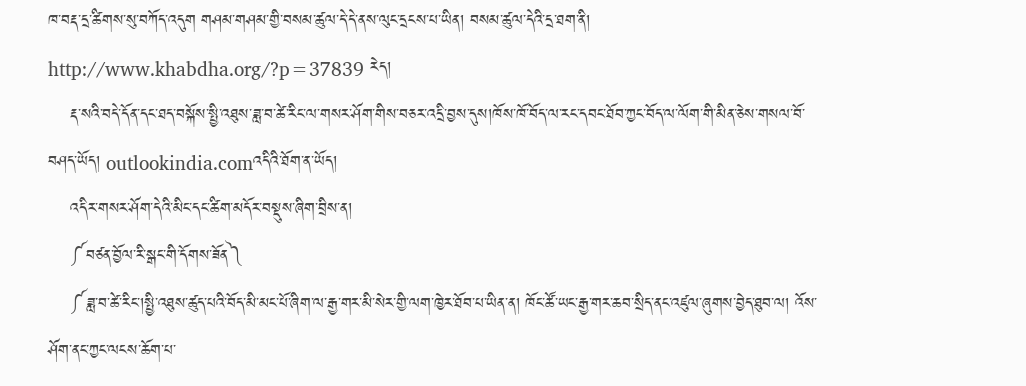ཁ་བརྡ་དྲ་ཚིགས་སུ་བཀོད་འདུག གཤམ་གཤམ་གྱི་བསམ་ཚུལ་དེ་དེ་ནས་ལུང་དྲངས་པ་ཡིན། བསམ་ཚུལ་དེའི་དྲ་ཐག་ནི། http://www.khabdha.org/?p=37839 རེད།
    རྡ་སའི་བདེ་དོན་དང་ཐད་བསྐོས་སྤྱི་འཐུས་ཟླ་བ་ཚེ་རིང་ལ་གསར་ཤོག་གིས་བཅར་འདྲི་བྱས་དུས།ཁོས་ཁོ་བོད་ལ་རང་དབང་ཐོབ་ཀྱང་བོད་ལ་ལོག་གི་མིན་ཅེས་གསལ་བོ་བཤད་ཡོད། outlookindia.comའདིའི་ཐོག་ན་ཡོད།
    འདིར་གསར་ཤོག་དེའི་མིང་དང་ཚིག་མདོར་བསྡུས་ཞིག་བྲིས་ན།
    ༼བཙན་བྱོལ་རི་སྒང་གི་དོགས་ཟོན༽
    ༼ཟླ་བ་ཚེ་རིང་།སྤྱི་འཐུས་ཚུད་པའི་བོད་མི་མང་པོ་ཞིག་ལ་རྒྱ་གར་མི་སེར་གྱི་ལག་ཁྱེར་ཐོབ་པ་ཡིན་ན། ཁོང་ཚོ་ཡང་རྒྱ་གར་ཆབ་སྲིད་ནང་འཛུལ་ཞུགས་བྱེད་ཐུབ་ལ། འོས་ཤོག་ནང་ཀྱང་ལངས་ཆོག་པ་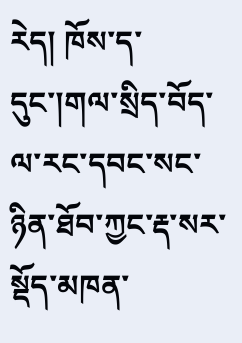རེད། ཁོས་ད་དུང་།གལ་སྲིད་བོད་ལ་རང་དབང་སང་ཉིན་ཐོབ་ཀྱང་རྡ་སར་སྡོད་མཁན་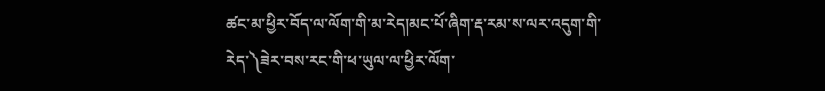ཚང་མ་ཕྱིར་བོད་ལ་ལོག་གི་མ་རེད།མང་པོ་ཞིག་རྡ་རམ་ས་ལར་འདུག་གི་རེད་༽ཟེར་བས་རང་གི་ཕ་ཡུལ་ལ་ཕྱིར་ལོག་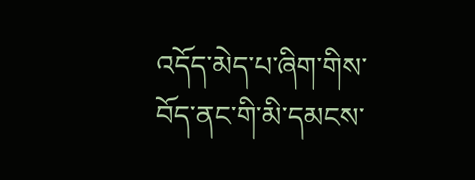འདོད་མེད་པ་ཞིག་གིས་བོད་ནང་གི་མི་དམངས་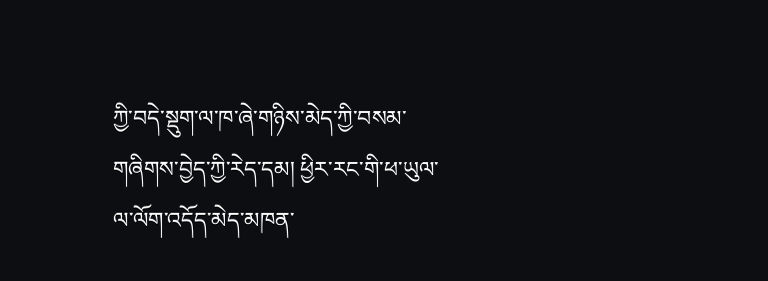ཀྱི་བདེ་སྡུག་ལ་ཁ་ཞེ་གཉིས་མེད་ཀྱི་བསམ་གཞིགས་བྱེད་ཀྱི་རེད་དམ། ཕྱིར་རང་གི་ཕ་ཡུལ་ལ་ལོག་འདོད་མེད་མཁན་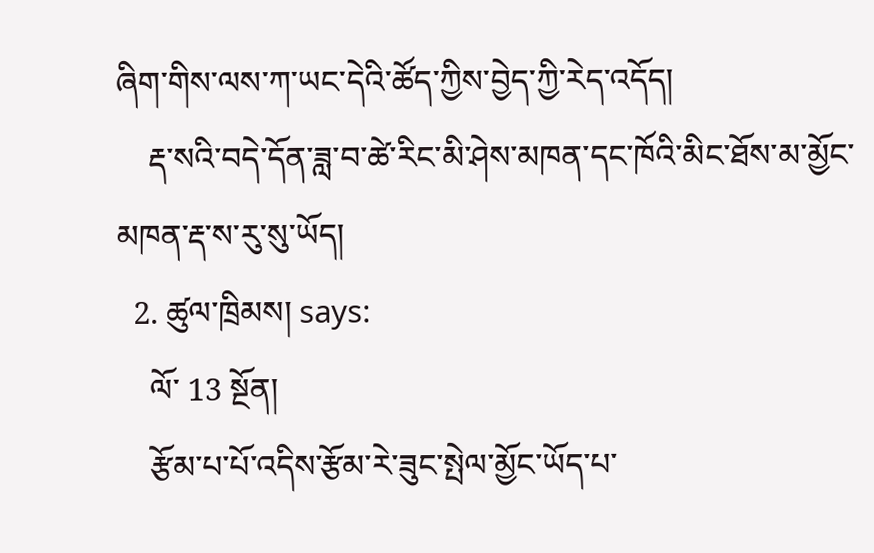ཞིག་གིས་ལས་ཀ་ཡང་དེའི་ཚོད་ཀྱིས་བྱེད་ཀྱི་རེད་འདོད།
    རྡ་སའི་བདེ་དོན་ཟླ་བ་ཚེ་རིང་མི་ཤེས་མཁན་དང་ཁོའི་མིང་ཐོས་མ་མྱོང་མཁན་རྡ་ས་རུ་སུ་ཡོད།
  2. ཚུལ་ཁྲིམས། says:
    ལོ་ 13 སྔོན།
    རྩོམ་པ་པོ་འདིས་རྩོམ་རེ་ཟུང་སྤེལ་མྱོང་ཡོད་པ་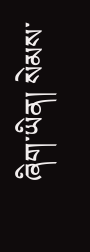ཞིག་ཡིན། སེམས་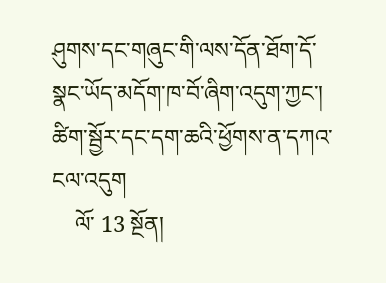ཤུགས་དང་གཞུང་གི་ལས་དོན་ཐོག་དོ་སྣང་ཡོད་མདོག་ཁ་བོ་ཞིག་འདུག་ཀྱང་། ཚིག་སྦྱོར་དང་དག་ཆའི་ཕྱོགས་ན་དཀའ་ངལ་འདུག
    ལོ་ 13 སྔོན།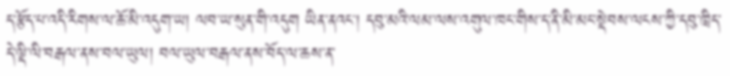ད་རྩོད་པ་འདི་རིགས་ལ་ཆོ་མི་འདུག་ཡ། ལབ་ཡ་སུན་གི་འདུག ཡིན་ནའང། དབུ་མའི་ལམ་ལས་འགུལ་ཁང་གིས་ད་ནི་མི་མང་སྡེབས་ལངས་ཀྱི་དབུ་ཁྲིད་དེ་ལྡི་ལི་བརྒལ་ནས་བལ་ཡུལ། བལ་ཡུལ་བརྒལ་ནས་བོད་ལ་ཆས་ན་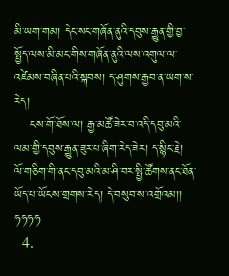མི་ཡག་གམ། དེང་སང་གཞོན་ནུའི་དབུས་རྒྱུན་གྱི་བྱ་སྤྱོད་ལས་མི་མང་གིས་གཞོན་ནུའི་ལས་འགུལ་ལ་འཛེམས་བཞིན་པའི་སྐབས། ད་ཤུགས་རྒྱབ་ན་ཡག་ས་རེད།
    ངས་གོ་ཐོས་ལ། རྒྱ་མཚོ་ཟེར་བ་འདི་དབུ་མའི་ལམ་གྱི་དབུས་རྒྱུན་ཟུར་པ་ཞིག་རེད་ཟེར། ད་སྙིང་རྗེ། ལོ་གཅིག་གི་ནང་དབུ་མའི་མ་ཤི་བར་སྤྱི་ཚོགས་ནང་ཐོན་ཡོད་པ་ཡོངས་གྲགས་རེད། དེ་བསུབ་ས་འགྲོའམ།། ཧཧཧཧ
  4.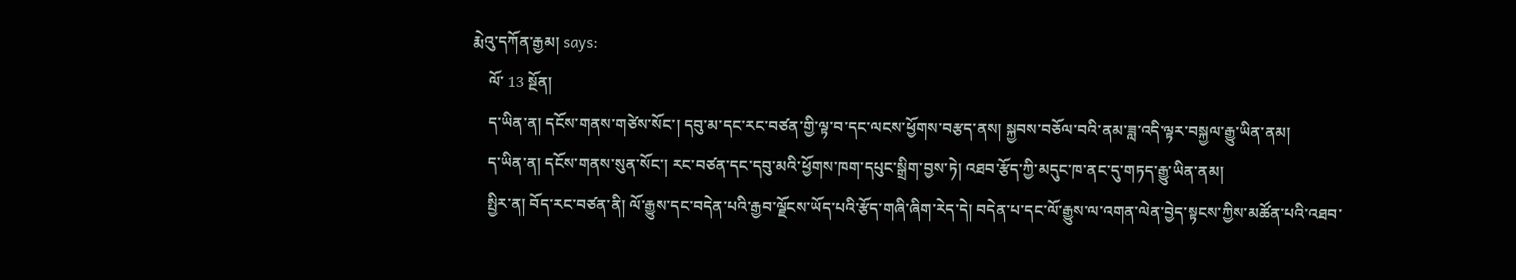རྨེའུ་དཀོན་རྒྱམ། says:
    ལོ་ 13 སྔོན།
    ད་ཡིན་ན། དངོས་གནས་གཙེས་སོང་། དབུ་མ་དང་རང་བཙན་གྱི་ལྟ་བ་དང་ལངས་ཕྱོགས་བརྩད་ནས། སྐྱབས་བཅོལ་བའི་ནམ་ཟླ་འདི་ལྟར་བསྐྱལ་རྒྱུ་ཡིན་ནམ།
    ད་ཡིན་ན། དངོས་གནས་སུན་སོང་། རང་བཙན་དང་དབུ་མའི་ཕྱོགས་ཁག་དཔུང་སྒྲིག་བྱས་ཏེ། འཐབ་རྩོད་ཀྱི་མདུང་ཁ་ནང་དུ་གཏད་རྒྱུ་ཡིན་ནམ།
    སྤྱིར་ན། བོད་རང་བཙན་ནི། ལོ་རྒྱུས་དང་བདེན་པའི་རྒྱབ་ལྗོངས་ཡོད་པའི་རྩོད་གཞི་ཞིག་རེད་དེ། བདེན་པ་དང་ལོ་རྒྱུས་ལ་འགན་ལེན་བྱེད་སྟངས་ཀྱིས་མཚོན་པའི་འཐབ་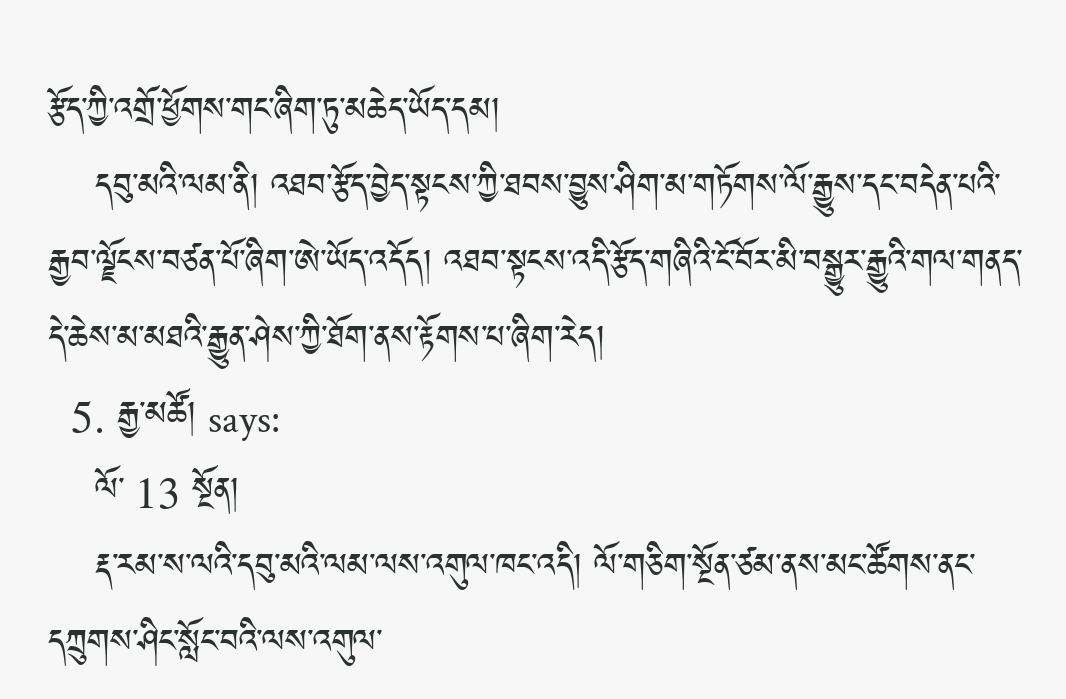རྩོད་ཀྱི་འགྲོ་ཕྱོགས་གང་ཞིག་ཏུ་མཆེད་ཡོད་དམ།
    དབུ་མའི་ལམ་ནི། འཐབ་རྩོད་བྱེད་སྟངས་ཀྱི་ཐབས་བྱུས་ཤིག་མ་གཏོགས་ལོ་རྒྱུས་དང་བདེན་པའི་རྒྱབ་ལྗོངས་བཙན་པོ་ཞིག་ཨེ་ཡོད་འདོད། འཐབ་སྟངས་འདི་རྩོད་གཞིའི་ངོ་བོར་མི་བསྒྱུར་རྒྱུའི་གལ་གནད་དེ་ཆེས་མ་མཐའི་རྒྱུན་ཤེས་ཀྱི་ཐོག་ནས་རྟོགས་པ་ཞིག་རེད།
  5. རྒྱ་མཚོ། says:
    ལོ་ 13 སྔོན།
    རྡ་རམ་ས་ལའི་དབུ་མའི་ལམ་ལས་འགུལ་ཁང་འདི། ལོ་གཅིག་སྔོན་ཙམ་ནས་མང་ཚོགས་ནང་དཀྲུགས་ཤིང་སློང་བའི་ལས་འགུལ་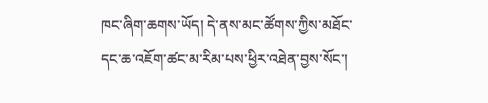ཁང་ཞིག་ཆགས་ཡོད། དེ་ནས་མང་ཚོགས་ཀྱིས་མཐོང་དང་ཆ་འཇོག་ཚང་མ་རིམ་པས་ཕྱིར་འཐེན་བྱས་སོང་།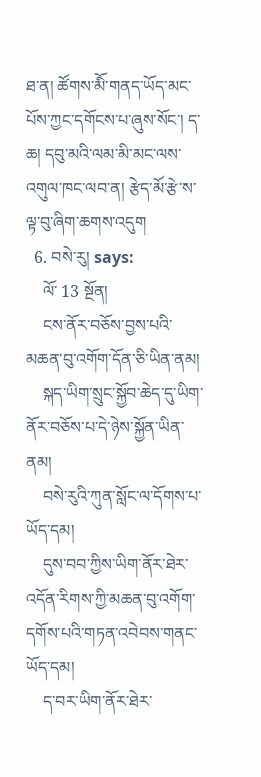ཐ་ན། ཚོགས་མིོ་གནད་ཡོད་མང་པོས་ཀྱང་དགོངས་པ་ཞུས་སོང་། ད་ཆ། དབུ་མའི་ལམ་མི་མང་ལས་འགུལ་ཁང་ལབ་ན། རྩེད་མོ་རྩེ་ས་ལྟ་བུ་ཞིག་ཆགས་འདུག
  6. བསེ་རུ། says:
    ལོ་ 13 སྔོན།
    ངས་ནོར་བཅོས་བྱས་པའི་མཆན་བུ་འགོག་དོན་ཅི་ཡིན་ནམ།
    སྐད་ཡིག་སྲུང་སྐྱོབ་ཆེད་དུ་ཡིག་ནོར་བཅོས་པ་དེ་ཉེས་སྐྱོན་ཡིན་ནམ།
    བསེ་རུའི་ཀུན་སློང་ལ་དོགས་པ་ཡོད་དམ།
    དུས་བབ་ཀྱིས་ཡིག་ནོར་ཐེར་འདོན་རིགས་ཀྱི་མཆན་བུ་འགོག་དགོས་པའི་གཏན་འབེབས་གནང་ཡོད་དམ།
    ད་བར་ཡིག་ནོར་ཐེར་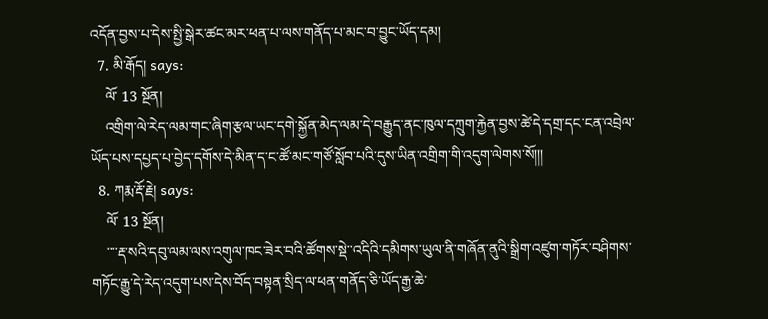འདོན་བྱས་པ་དེས་སྤྱི་སྒེར་ཚང་མར་ཕན་པ་ལས་གནོད་པ་མང་བ་བྱུང་ཡོད་དམ།
  7. མི་རྒོད། says:
    ལོ་ 13 སྔོན།
    འགྲིག་ལེ་རེད་ལམ་གང་ཞིག་རྩལ་ཡང་དགེ་སྐྱོན་མེད་ལམ་དེ་བརྒྱུད་ནང་ཁུལ་དཀྲུག་རྐྱེན་བྱས་ཚེ་དེ་དགྲ་དང་ངན་འབྲེལ་ཡོད་པས་དཔྱད་པ་བྱེད་དགོས་དེ་མིན་ད་ང་ཚོ་མང་གཙོ་སློབ་པའི་དུས་ཡིན་འགྲིག་གི་འདུག་ལེགས་སོ།།།
  8. ཀརྨ་རྡོ་རྗེ། says:
    ལོ་ 13 སྔོན།
    ་་་་རྡ་སའི་དབུ་ལམ་ལས་འགུལ་ཁང་ཟེར་བའི་ཚོགས་སྡེ་་འདིའི་དམིགས་ཡུལ་ནི་གཞོན་ནུའི་སྒྲིག་འཛུག་གཏོར་བཤིགས་གཏོང་རྒྱུ་དེ་རེད་འདུག་པས་དེས་བོད་བསྟན་སྲིད་ལ་ཕན་གནོད་ཅི་ཡོད་རྒྱ་ཆེ་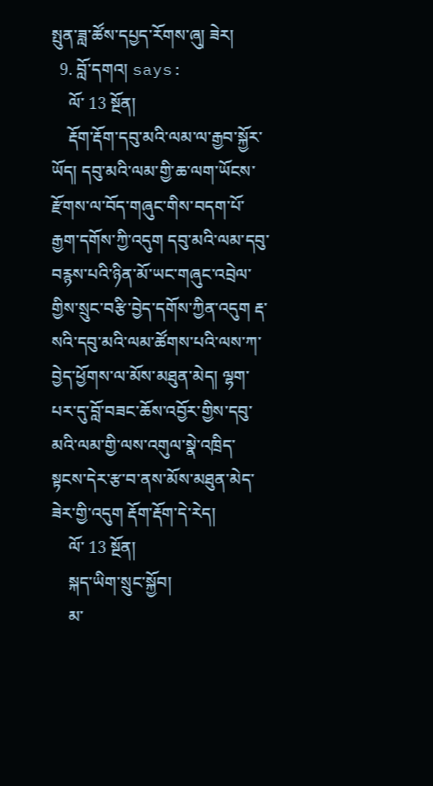སྤུན་ཟླ་ཚོས་དཔྱད་རོགས་ཞུ། ཟེར།
  9. བློ་དགའ། says:
    ལོ་ 13 སྔོན།
    རྡོག་རྡོག་དབུ་མའི་ལམ་ལ་རྒྱབ་སྐྱོར་ཡོད། དབུ་མའི་ལམ་གྱི་ཆ་ལག་ཡོངས་རྫོགས་ལ་བོད་གཞུང་གིས་བདག་པོ་རྒྱག་དགོས་ཀྱི་འདུག དབུ་མའི་ལམ་དབུ་བརྙས་པའི་ཉིན་མོ་ཡང་གཞུང་འབྲེལ་གྱིས་སྲུང་བརྩི་བྱེད་དགོས་ཀྱིན་འདུག རྡ་སའི་དབུ་མའི་ལམ་ཚོགས་པའི་ལས་ཀ་བྱེད་ཕྱོགས་ལ་མོས་མཐུན་མེད། ལྷག་པར་དུ་བློ་བཟང་ཆོས་འབྱོར་གྱིས་དབུ་མའི་ལམ་གྱི་ལས་འགུལ་སྣེ་འཁྲིད་སྟངས་དེར་རྩ་བ་ནས་མོས་མཐུན་མེད་ཟེར་གྱི་འདུག རྡོག་རྡོག་དེ་རེད།
    ལོ་ 13 སྔོན།
    སྐད་ཡིག་སྲུང་སྐྱོབ།
    མ་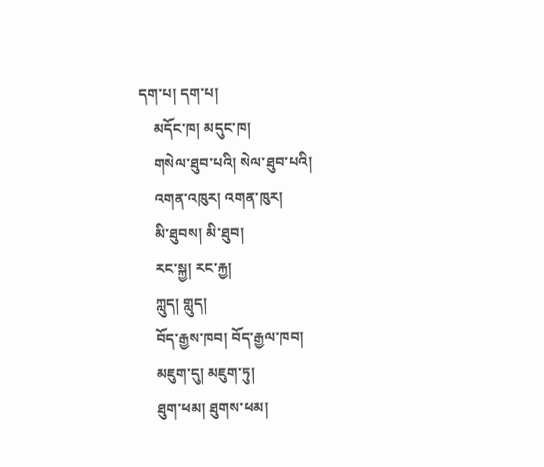དག་པ། དག་པ།
    མདོང་ཁ། མདུང་ཁ།
    གསེལ་ཐུབ་པའི། སེལ་ཐུབ་པའི།
    འགན་འཁུར། འགན་ཁུར།
    མི་ཐུབས། མི་ཐུབ།
    རང་སྐྱ། རང་རྐྱ།
    ཀླུད། གླུད།
    བོད་རྒྱས་ཁབ། བོད་རྒྱལ་ཁབ།
    མཇུག་དུ། མཇུག་ཏུ།
    ཐུག་ཕམ། ཐུགས་ཕམ།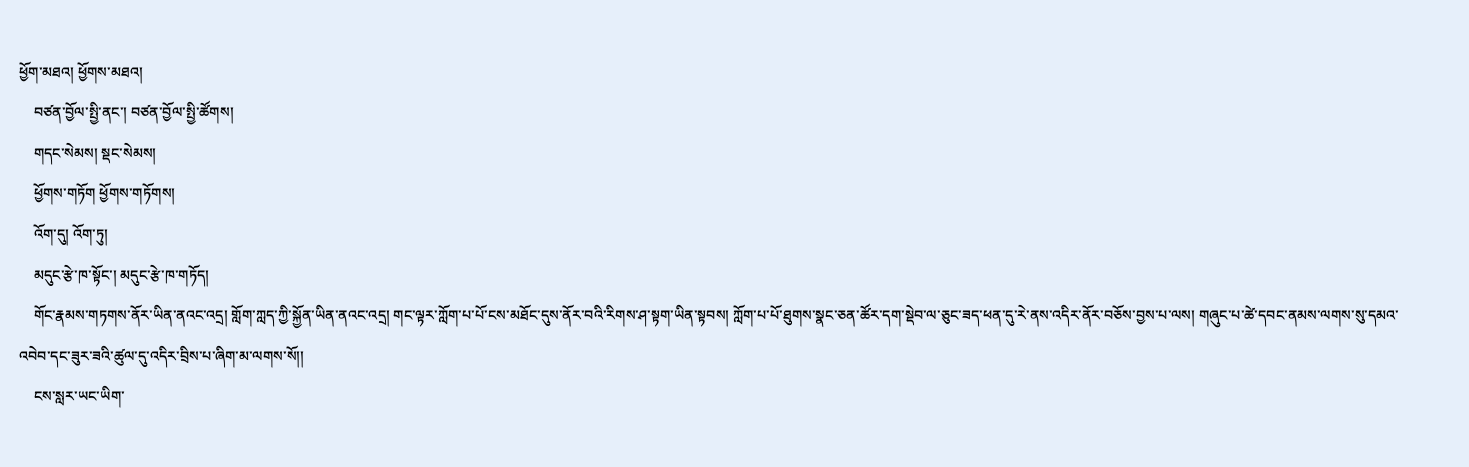ཕྱོག་མཐའ། ཕྱོགས་མཐའ།
    བཙན་བྱོལ་སྤྱི་ནང་། བཙན་བྱོལ་སྤྱི་ཚོགས།
    གདང་སེམས། སྡང་སེམས།
    ཕྱོགས་གཏོག ཕྱོགས་གཏོགས།
    འོག་དུ། འོག་ཏུ།
    མདུང་རྩེ་ཁ་སྟོང་། མདུང་རྩེ་ཁ་གཏོད།
    གོང་རྣམས་གཏགས་ནོར་ཡིན་ནའང་འདྲ། གློག་ཀླད་ཀྱི་སྐྱོན་ཡིན་ནའང་འདྲ། གང་ལྟར་ཀློག་པ་པོ་ངས་མཐོང་དུས་ནོར་བའི་རིགས་ཤ་སྟག་ཡིན་སྟབས། ཀློག་པ་པོ་ཐུགས་སྣང་ཅན་ཚོར་དག་སྡེབ་ལ་ཅུང་ཟད་ཕན་དུ་རེ་ནས་འདིར་ནོར་བཅོས་བྱས་པ་ལས། གཞུང་པ་ཚེ་དབང་ནམས་ལགས་སུ་དམའ་འབེབ་དང་ཟུར་ཟའི་ཚུལ་དུ་འདིར་བྲིས་པ་ཞིག་མ་ལགས་སོ།།
    ངས་སླར་ཡང་ཡིག་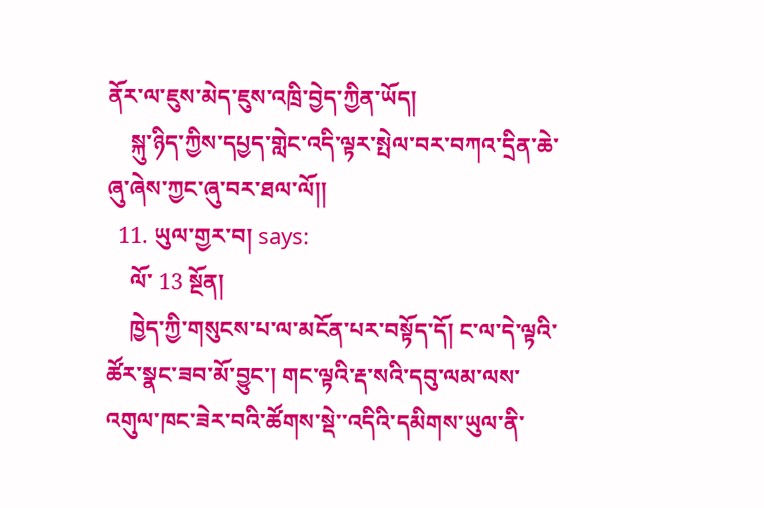ནོར་ལ་ཇུས་མེད་ཇུས་འཁྲི་བྱེད་ཀྱིན་ཡོད།
    སྐུ་ཉིད་ཀྱིས་དཔྱད་གླེང་འདི་ལྟར་སྤེལ་བར་བཀའ་དྲིན་ཆེ་ཞུ་ཞེས་ཀྱང་ཞུ་བར་ཐལ་ལོ།།
  11. ཡུལ་གྱར་བ། says:
    ལོ་ 13 སྔོན།
    ཁྱེད་ཀྱི་གསུངས་པ་ལ་མངོན་པར་བསྟོད་དོ། ང་ལ་དེ་ལྟའི་ཚོར་སྣང་ཟབ་མོ་བྱུང་། གང་ལྟའི་རྡ་སའི་དབུ་ལམ་ལས་འགུལ་ཁང་ཟེར་བའི་ཚོགས་སྡེ་་འདིའི་དམིགས་ཡུལ་ནི་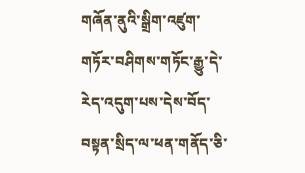གཞོན་ནུའི་སྒྲིག་འཛུག་གཏོར་བཤིགས་གཏོང་རྒྱུ་དེ་རེད་འདུག་པས་དེས་བོད་བསྟན་སྲིད་ལ་ཕན་གནོད་ཅི་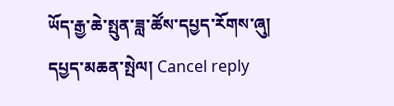ཡོད་རྒྱ་ཆེ་སྤུན་ཟླ་ཚོས་དཔྱད་རོགས་ཞུ།
དཔྱད་མཆན་སྤེལ། Cancel reply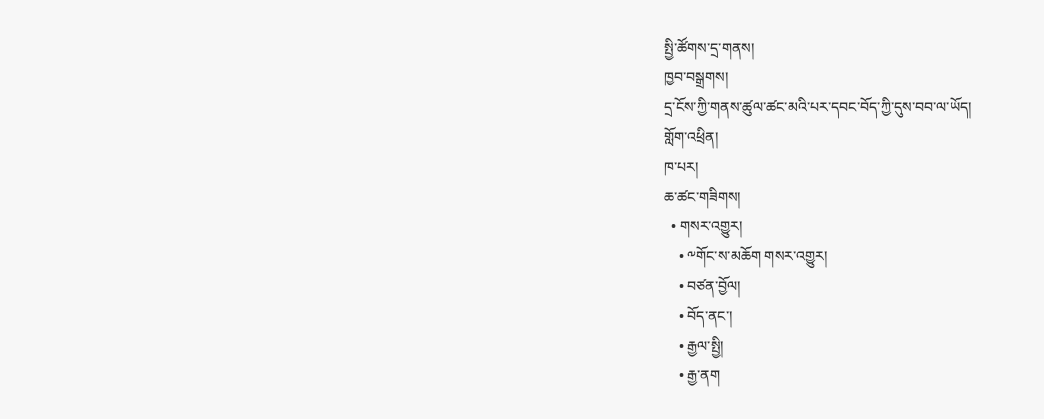སྤྱི་ཚོགས་དྲ་གནས།
ཁྱབ་བསྒྲགས།
དྲ་ངོས་ཀྱི་གནས་ཚུལ་ཚང་མའི་པར་དབང་བོད་ཀྱི་དུས་བབ་ལ་ཡོད།
གློག་འཕྲིན།
ཁ་པར།
ཆ་ཚང་གཟིགས།
  • གསར་འགྱུར།
    • ༸གོང་ས་མཆོག གསར་འགྱུར།
    • བཙན་བྱོལ།
    • བོད་ནང་།
    • རྒྱལ་སྤྱི།
    • རྒྱ་ནག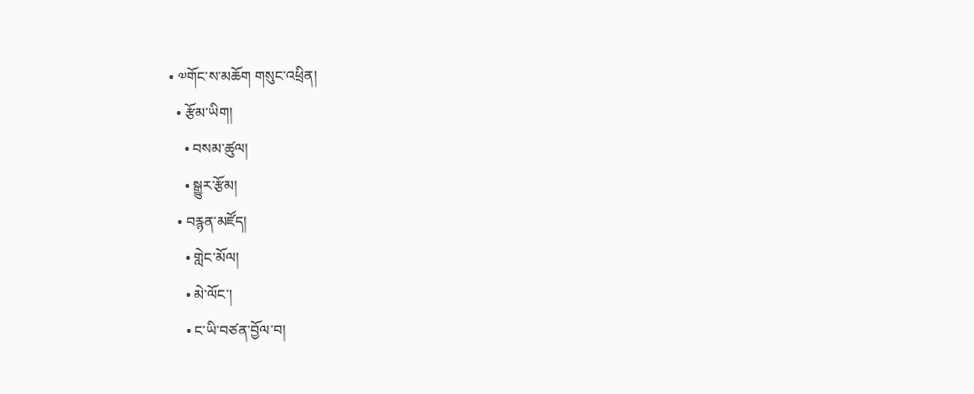• ༧གོང་ས་མཆོག གསུང་འཕྲིན།
  • རྩོམ་ཡིག།
    • བསམ་ཚུལ།
    • སྒྱུར་རྩོམ།
  • བརྙན་མཛོད།
    • གླེང་མོལ།
    • མེ་ལོང་།
    • ང་ཡི་བཙན་བྱོལ་བ།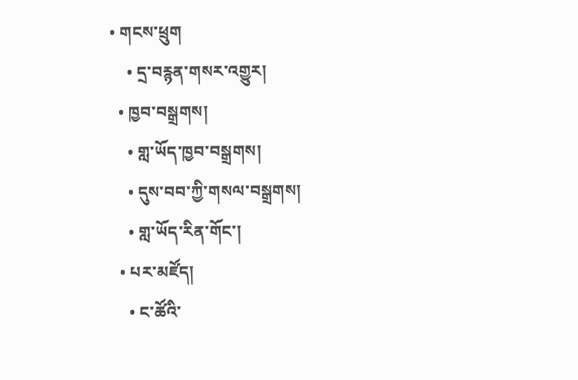• གངས་ཕྲུག
    • དྲ་བརྙན་གསར་འགྱུར།
  • ཁྱབ་བསྒྲགས།
    • གླ་ཡོད་ཁྱབ་བསྒྲགས།
    • དུས་བབ་ཀྱི་གསལ་བསྒྲགས།
    • གླ་ཡོད་རིན་གོང་།
  • པར་མཛོད།
    • ང་ཚོའི་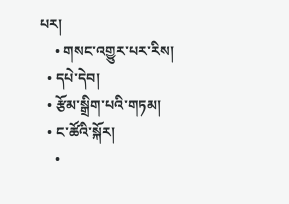པར།
    • གསང་འགྱུར་པར་རིས།
  • དཔེ་དེབ།
  • རྩོམ་སྒྲིག་པའི་གཏམ།
  • ང་ཚོའི་སྐོར།
    •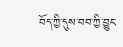བོད་ཀྱི་དུས་བབ་ཀྱི་བྱུང་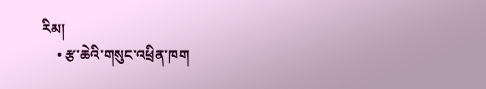རིམ།
    • རྩ་ཆེའི་གསུང་འཕྲིན་ཁག